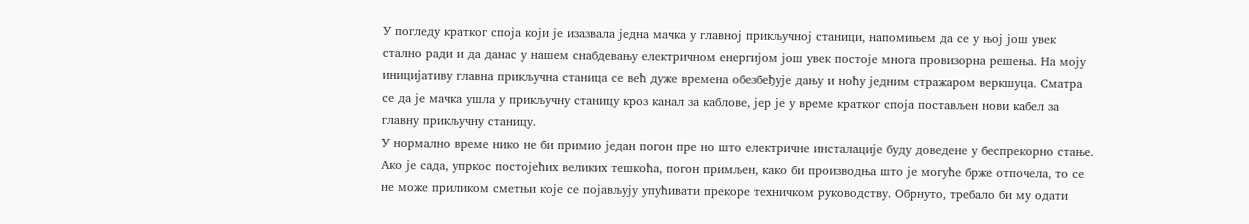У погледу кратког споја који је изазвала једна мачка у главној прикључној станици, напомињем да се у њој још увек стално ради и да данас у нашем снабдевању електричном енергијом још увек постоје многа провизорна решења. На моју иницијативу главна прикључна станица се већ дуже времена обезбеђује дању и ноћу једним стражаром веркшуца. Сматра се да је мачка ушла у прикључну станицу кроз канал за каблове, јер је у време кратког споја постављен нови кабел за главну прикључну станицу.
У нормално време нико не би примио један погон пре но што електричне инсталације буду доведене у беспрекорно стање. Ако је сада, упркос постојећих великих тешкоћа, погон примљен, како би производња што је могуће брже отпочела, то се не може приликом сметњи које се појављују упућивати прекоре техничком руководству. Обрнуто, требало би му одати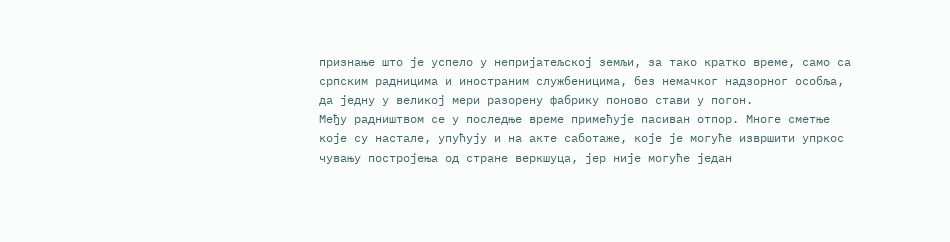признање што је успело у непријатељској земљи, за тако кратко време, само са српским радницима и иностраним службеницима, без немачког надзорног особља, да једну у великој мери разорену фабрику поново стави у погон.
Међу радништвом се у последње време примећује пасиван отпор. Многе сметње које су настале, упућују и на акте саботаже, које је могуће извршити упркос чувању постројења од стране веркшуца, јер није могуће један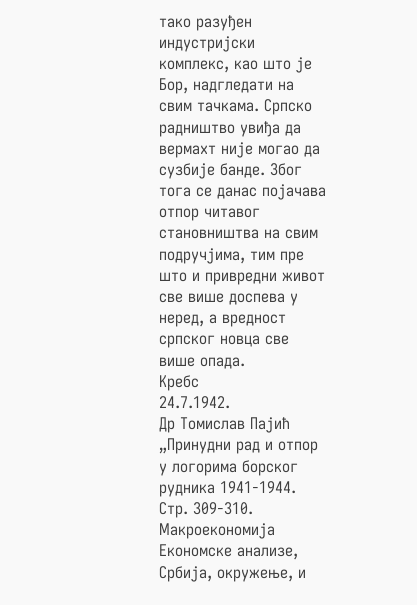тако разуђен индустријски комплекс, као што је Бор, надгледати на свим тачкама. Српско радништво увиђа да вермахт није могао да сузбије банде. Због тога се данас појачава отпор читавог становништва на свим подручјима, тим пре што и привредни живот све више доспева у неред, а вредност српског новца све више опада.
Кребс
24.7.1942.
Др Томислав Пајић „Принудни рад и отпор у логорима борског рудника 1941-1944. Стр. 309-310.
Макроекономија Економске анализе, Србија, окружење, и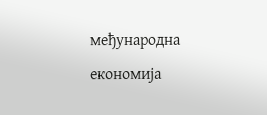међународна економија